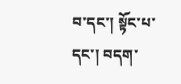བ་དང་། སྟོང་པ་དང་། བདག་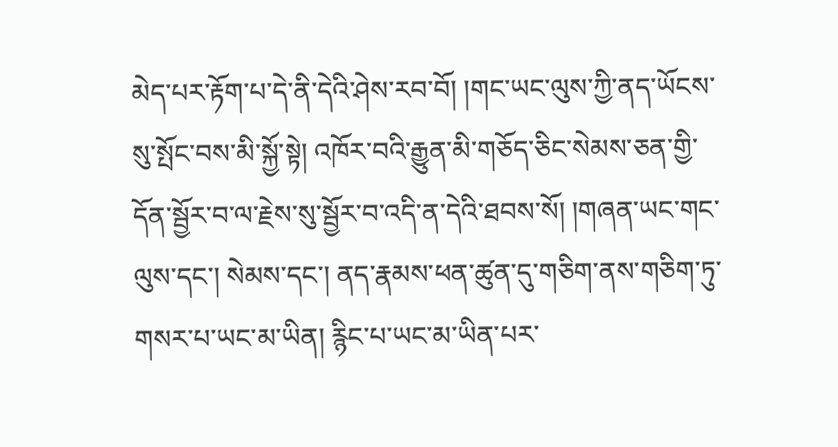མེད་པར་རྟོག་པ་དེ་ནི་དེའི་ཤེས་རབ་བོ། །གང་ཡང་ལུས་ཀྱི་ནད་ཡོངས་སུ་སྤོང་བས་མི་སྐྱོ་སྟེ། འཁོར་བའི་རྒྱུན་མི་གཅོད་ཅིང་སེམས་ཅན་གྱི་དོན་སྦྱོར་བ་ལ་རྗེས་སུ་སྦྱོར་བ་འདི་ན་དེའི་ཐབས་སོ། །གཞན་ཡང་གང་ལུས་དང་། སེམས་དང་། ནད་རྣམས་ཕན་ཚུན་དུ་གཅིག་ནས་གཅིག་ཏུ་གསར་པ་ཡང་མ་ཡིན། རྙིང་པ་ཡང་མ་ཡིན་པར་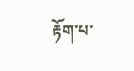རྟོག་པ་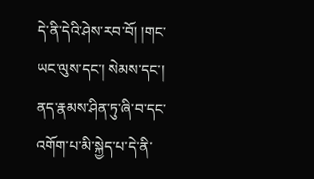དེ་ནི་དེའི་ཤེས་རབ་བོ། །གང་ཡང་ལུས་དང་། སེམས་དང་། ནད་རྣམས་ཤིན་ཏུ་ཞི་བ་དང་འགོག་པ་མི་སྐྱེད་པ་དེ་ནི་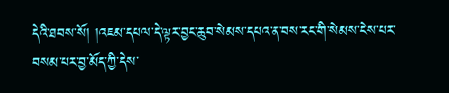དེའི་ཐབས་སོ། །འཇམ་དཔལ་དེ་ལྟར་བྱང་ཆུབ་སེམས་དཔའ་ན་བས་རང་གི་སེམས་ངེས་པར་བསམ་པར་བྱ་མོད་ཀྱི་དེས་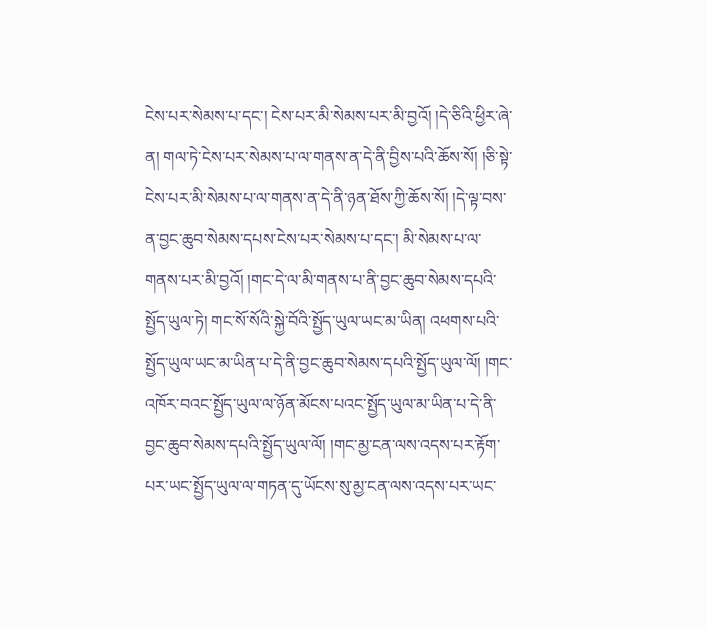ངེས་པར་སེམས་པ་དང་། ངེས་པར་མི་སེམས་པར་མི་བྱའོ། །དེ་ཅིའི་ཕྱིར་ཞེ་ན། གལ་ཏེ་ངེས་པར་སེམས་པ་ལ་གནས་ན་དེ་ནི་བྱིས་པའི་ཆོས་སོ། །ཅི་སྟེ་ངེས་པར་མི་སེམས་པ་ལ་གནས་ན་དེ་ནི་ཉན་ཐོས་ཀྱི་ཆོས་སོ། །དེ་ལྟ་བས་ན་བྱང་ཆུབ་སེམས་དཔས་ངེས་པར་སེམས་པ་དང་། མི་སེམས་པ་ལ་གནས་པར་མི་བྱའོ། །གང་དེ་ལ་མི་གནས་པ་ནི་བྱང་ཆུབ་སེམས་དཔའི་སྤྱོད་ཡུལ་ཏེ། གང་སོ་སོའི་སྐྱེ་བོའི་སྤྱོད་ཡུལ་ཡང་མ་ཡིན། འཕགས་པའི་སྤྱོད་ཡུལ་ཡང་མ་ཡིན་པ་དེ་ནི་བྱང་ཆུབ་སེམས་དཔའི་སྤྱོད་ཡུལ་ལོ། །གང་འཁོར་བའང་སྤྱོད་ཡུལ་ལ་ཉོན་མོངས་པའང་སྤྱོད་ཡུལ་མ་ཡིན་པ་དེ་ནི་བྱང་ཆུབ་སེམས་དཔའི་སྤྱོད་ཡུལ་ལོ། །གང་མྱ་ངན་ལས་འདས་པར་རྟོག་པར་ཡང་སྤྱོད་ཡུལ་ལ་གཏན་དུ་ཡོངས་སུ་མྱ་ངན་ལས་འདས་པར་ཡང་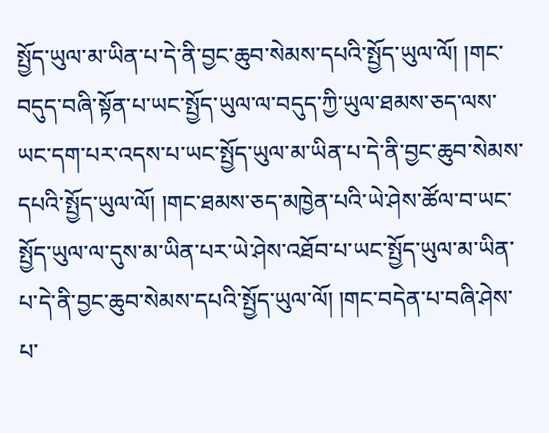སྤྱོད་ཡུལ་མ་ཡིན་པ་དེ་ནི་བྱང་ཆུབ་སེམས་དཔའི་སྤྱོད་ཡུལ་ལོ། །གང་བདུད་བཞི་སྟོན་པ་ཡང་སྤྱོད་ཡུལ་ལ་བདུད་ཀྱི་ཡུལ་ཐམས་ཅད་ལས་ཡང་དག་པར་འདས་པ་ཡང་སྤྱོད་ཡུལ་མ་ཡིན་པ་དེ་ནི་བྱང་ཆུབ་སེམས་དཔའི་སྤྱོད་ཡུལ་ལོ། །གང་ཐམས་ཅད་མཁྱེན་པའི་ཡེ་ཤེས་ཚོལ་བ་ཡང་སྤྱོད་ཡུལ་ལ་དུས་མ་ཡིན་པར་ཡེ་ཤེས་འཐོབ་པ་ཡང་སྤྱོད་ཡུལ་མ་ཡིན་པ་དེ་ནི་བྱང་ཆུབ་སེམས་དཔའི་སྤྱོད་ཡུལ་ལོ། །གང་བདེན་པ་བཞི་ཤེས་པ་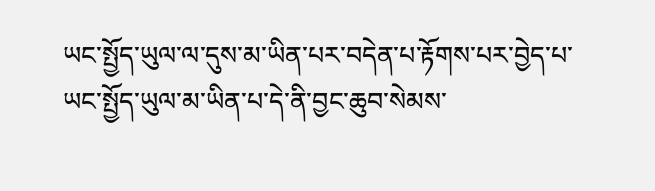ཡང་སྤྱོད་ཡུལ་ལ་དུས་མ་ཡིན་པར་བདེན་པ་རྟོགས་པར་བྱེད་པ་ཡང་སྤྱོད་ཡུལ་མ་ཡིན་པ་དེ་ནི་བྱང་ཆུབ་སེམས་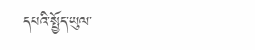དཔའི་སྤྱོད་ཡུལ་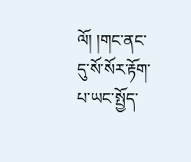ལོ། །གང་ནང་དུ་སོ་སོར་རྟོག་པ་ཡང་སྤྱོད་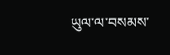ཡུལ་ལ་བསམས་